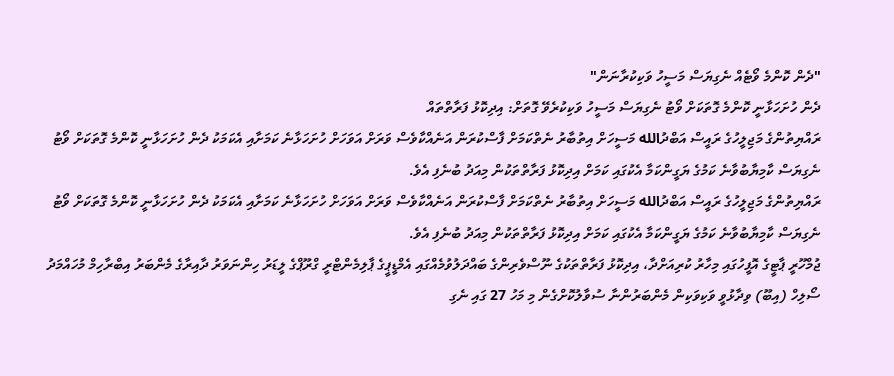"ދެން ކޮންމެ ވޯޓެއް ނެގިޔަސް މަސީހު ވަކިކުރާނަން"
ދެން ހުށަހަޅާނީ ކޮންމެ ގޮތަކަށް ވޯޓު ނެގިޔަސް މަސީހު ވަކިކުރެވޭ ގޮތަށް: އިދިކޮޅު ފަރާތްތައް
ރައްޔިތުންގެ މަޖިލީހުގެ ރައީސް އަބްދުالله މަސީހަށް އިތުބާރު ނެތްކަމަށް ފާސްކުރަން އަނެއްކާވެސް ވަރަށް އަވަހަށް ހުށަހަޅާނެ ކަމަށާއި އެކަމަކު ދެން ހުށަހަޅާނީ ކޮންމެ ގޮތަކަށް ވޯޓު ނެގިޔަސް ކާމިޔާބުވާނެ ކަމުގެ ޔަގީންކަމާ އެކުގައި ކަމަށް އިދިކޮޅު ފަރާތްތަކުން މިއަދު ބުނެފި އެވެ.
ރައްޔިތުންގެ މަޖިލީހުގެ ރައީސް އަބްދުالله މަސީހަށް އިތުބާރު ނެތްކަމަށް ފާސްކުރަން އަނެއްކާވެސް ވަރަށް އަވަހަށް ހުށަހަޅާނެ ކަމަށާއި އެކަމަކު ދެން ހުށަހަޅާނީ ކޮންމެ ގޮތަކަށް ވޯޓު ނެގިޔަސް ކާމިޔާބުވާނެ ކަމުގެ ޔަގީންކަމާ އެކުގައި ކަމަށް އިދިކޮޅު ފަރާތްތަކުން މިއަދު ބުނެފި އެވެ.
ޖުމްހޫރީ ޕާޓީގެ އޮފީހުގައި މިހާރު ކުރިއަށްދާ، އިދިކޮޅު ފަރާތްތަކުގެ ނޫސްވެރިންގެ ބައްދަލުވުމެއްގައި އެމްޑީޕީގެ ޕާލިމެންޓްރީ ގްރޫޕްގެ ލީޑަރު ހިންނަވަރު ދާއިރާގެ މެންބަރު އިބްރާހިމް މުހައްމަދު ސޯލިހް (އިބޫ) ވިދާޅުވީ ވަކިވަކިން މެންބަރުންނާ ސުވާލުކޮށްގެން މި މަހު 27 ގައި ނެގި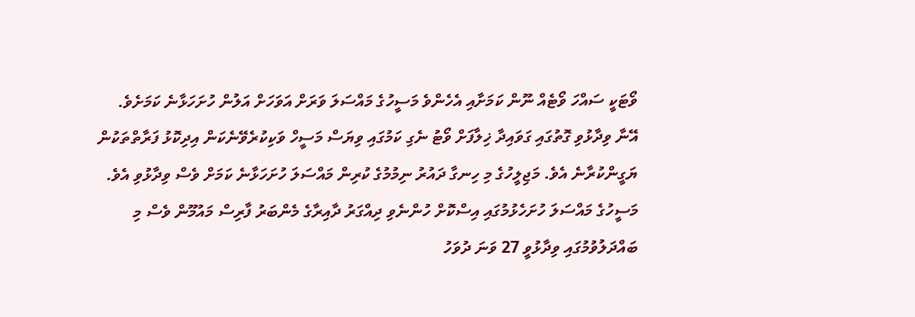ވޯޓަކީ ސައްހަ ވޯޓެއް ނޫން ކަމަށާއި އެހެންވެ މަސީހުގެ މައްސަލަ ވަރަށް އަވަހަށް އަލުން ހުށަހަޅާނެ ކަމަށެވެ.
އޭނާ ވިދާޅުވި ގޮތުގައި ގަވައިދާ ޚިލާފަށް ވޯޓު ނެގި ކަމުގައި ވިޔަސް މަސީހް ވަކިކުރެވޭނެކަން އިދިކޮޅު ފަރާތްތަކުން ޔަގީންކުރާނެ އެވެ. މަޖިލީހުގެ މި ހިނގާ ދައުރު ނިމުމުގެ ކުރިން މައްސަލަ ހުށަހަޅާނެ ކަމަށް ވެސް ވިދާޅުވި އެވެ.
މަސީހުގެ މައްސަލަ ހުށަހެޅުމުގައި އިސްކޮށް ހުންނެވި ދިއްގަރު ދާއިރާގެ މެންބަރު ފާރިސް މައުމޫން ވެސް މި ބައްދަލުވުމުގައި ވިދާޅުވީ 27 ވަނަ ދުވަހު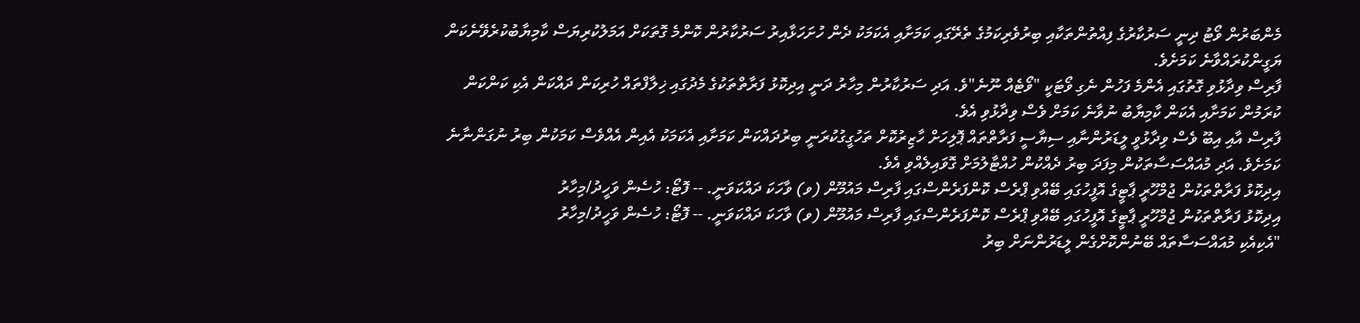މެންބަރުން ވޯޓު ދިނީ ސަރުކާރުގެ ފިއްތުންތަކާއި ބިރުވެރިކަމުގެ ތެރޭގައި ކަމަށާއި އެކަމަކު ދެން ހުށަހަޅާއިރު ސަރުކާރުން ކޮންމެ ގޮތަކަށް އަމަލުކުރިޔަސް ކާމިޔާބުކުރެވޭނެކަން ޔަގީންކުރައްވާނެ ކަމަށެވެ.
ފާރިސް ވިދާޅުވި ގޮތުގައި އެންމެ ފަހުން ނެގި ވޯޓަކީ "ވޯޓެއް ނޫނެ"ވެ. އަދި ސަރުކާރުން މިހާރު ދަނީ އިދިކޮޅު ފަރާތްތަކުގެ މެދުގައި ޚިލާފްތައް ހުރިކަން ދައްކަން އެކި ކަންކަން ކުރަމުން ކަމަށާއި އެކަން ކާމިޔާބު ނުވާނެ ކަމަށް ވެސް ވިދާޅުވި އެވެ.
ފާރިސް އާއި އިބޫ ވެސް ވިދާޅުވީ ލީޑަރުންނާއި ސިޔާސީ ފަރާތްތައް ޕޮލިހަށް ހާޒިރުކޮށް ތަހުގީގުކުރަނީ ބިރުދައްކަން ކަމަށާއި އެކަމަކު އެއިން އެއްވެސް ކަމަކުން ބިރު ނުގަންނާނެ ކަމަށެވެ. އަދި މުއައްސަސާތަކުން މިފަދަ ބިރު ދެއްކުން ހުއްޓާލުމަށް ގޮވައިލެއްވި އެވެ.
އިދިކޮޅު ފަރާތްތަކުން ޖުމްހޫރީ ޕާޓީގެ އޮފީހުގައި ބޭއްވި ޕްރެސް ކޮންފަރެންސްގައި ފާރިސް މައުމޫން (ވ) ވާހަކަ ދައްކަވަނީ. -- ފޮޓޯ: ހުސެން ވަހީދު/މިހާރު
އިދިކޮޅު ފަރާތްތަކުން ޖުމްހޫރީ ޕާޓީގެ އޮފީހުގައި ބޭއްވި ޕްރެސް ކޮންފަރެންސްގައި ފާރިސް މައުމޫން (ވ) ވާހަކަ ދައްކަވަނީ. -- ފޮޓޯ: ހުސެން ވަހީދު/މިހާރު
"އެކިއެކި މުއައްސަސާތައް ބޭނުންކޮށްގެން ލީޑަރުންނަށް ބިރު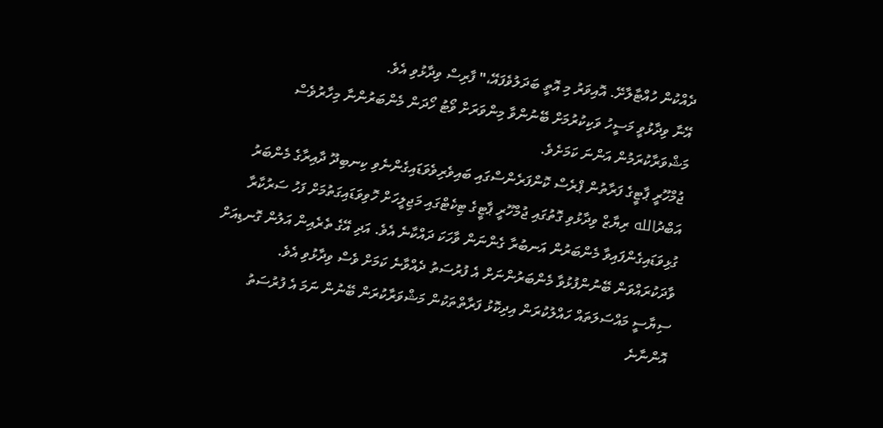ދެއްކުން ހުއްޓާލާށޭ. އޮއިވަރު މި އޮތީ ބަދަލުވެފައޭ،" ފާރިސް ވިދާޅުވި އެވެ.
އޭނާ ވިދާޅުވީ މަސީހު ވަކިކުރުމަށް ބޭނުންވާ މިންވަރަށް ވޯޓު ހޯދަން މެންބަރުންނާ މިހާރުވެސް މަޝްވަރާކުރަމުން އަންނަ ކަމަށެވެ.
ޖުމްހޫރީ ޕާޓީގެ ފަރާތުން ޕްރެސް ކޮންފަރެންސްގައި ބައިވެރިވެވަޑައިގެންނެވި ކިނބިދޫ ދާއިރާގެ މެންބަރު އަބްދުالله ރިޔާޒް ވިދާޅުވި ގޮތުގައި ޖުމްހޫރީ ޕާޓީގެ ޓިކެޓްގައި މަޖިލީހަށް ހޮވިވަޑައިގަތުމަށް ފަހު ސަރުކާރާ ގުޅިވަޑައިގެންފައިވާ މެންބަރުން އަނބުރާ ގެންނަން ވާހަކަ ދައްކާނެ އެވެ. އަދި އޭގެ ތެރެއިން އަލުން ގޮނޑިއަށް ވާދަކުރައްވަން ބޭނުންފުޅުވާ މެންބަރުންނަށް އެ ފުރުސަތު ދެއްވާނެ ކަމަށް ވެސް ވިދާޅުވި އެވެ.
ސިޔާސީ މައްސަލަތައް ހައްލުކުރަން އިދިކޮޅު ފަރާތްތަކުން މަޝްވަރާކުރަން ބޭނުން ނަމަ އެ ފުރުސަތު އޮންނާނެ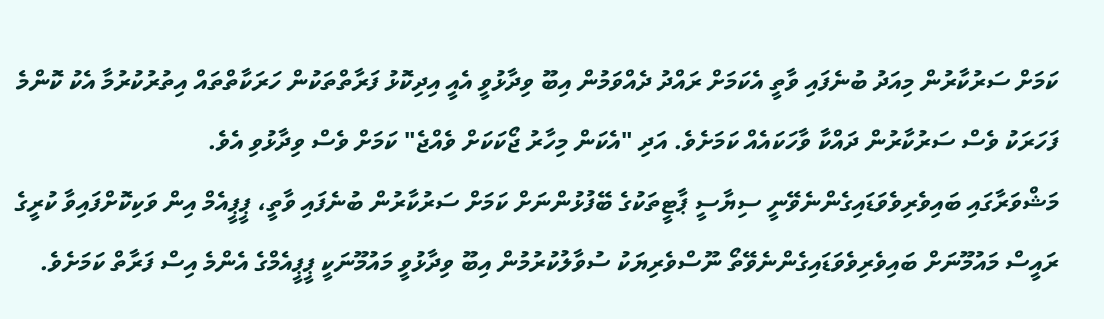ކަމަށް ސަރުކާރުން މިއަދު ބުނެފައި ވާތީ އެކަމަށް ރައްދު ދެއްވަމުން އިބޫ ވިދާޅުވީ އެއީ އިދިކޮޅު ފަރާތްތަކުން ހަރަކާތްތައް އިތުރުކުރުމާ އެކު ކޮންމެ ފަހަރަކު ވެސް ސަރުކާރުން ދައްކާ ވާހަކައެއް ކަމަށެވެ. އަދި "އެކަން މިހާރު ޖޯކަކަށް ވެއްޖެ" ކަމަށް ވެސް ވިދާޅުވި އެވެ.
މަޝްވަރާގައި ބައިވެރިވެވަޑައިގެންނެވޭނީ ސިޔާސީ ޕާޓީތަކުގެ ބޭފުޅުންނަށް ކަމަށް ސަރުކާރުން ބުނެފައި ވާތީ، ޕީޕީއެމް އިން ވަކިކޮށްފައިވާ ކުރީގެ ރައީސް މައުމޫނަށް ބައިވެރިވެވަޑައިގެންނެވޭތޯ ނޫސްވެރިޔަކު ސުވާލުކުރުމުން އިބޫ ވިދާޅުވީ މައުމޫނަކީ ޕީޕީއެމްގެ އެންމެ އިސް ފަރާތް ކަމަށެވެ.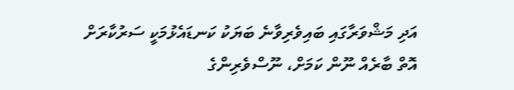އަދި މަޝްވަރާގައި ބައިވެރިވާނެ ބަޔަކު ކަނޑައެޅުމަކީ ސަރުކާރަށް އޮތް ބާރެއް ނޫން ކަމަށް، ނޫސްވެރިންގެ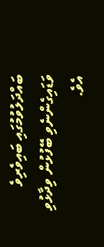ބައްދަލުވުމުގައި ބައިވެރިވެ ވަޑައިގެންނެވި ބޭފުޅުން ވިދާޅުވި އެވެ.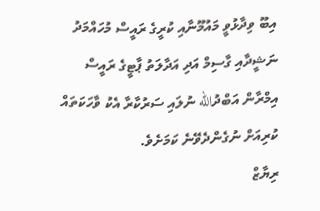އިބޫ ވިދާޅުވީ މައުމޫނާއި ކުރީގެ ރައީސް މުހައްމަދު ނަޝީދާއި ގާސިމް އަދި އަދާލަތު ޕާޓީގެ ރައީސް އިމްރާން އަބްދުالله ނުލައި ސަރުކާރާ އެކު ވާހަކަތައް ކުރިއަށް ނުގެންދެވޭނެ ކަމަށެވެ.
ރިޔާޒް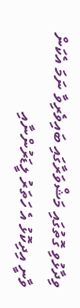ވިދާޅުވި ގޮތުގައި މަޝްވަރާގައި ބައިވެރިވާ ނަމަ އެކަން ވާނީ އިދިކޮޅު އެ ހަތަރު ލީޑަރުންނާއި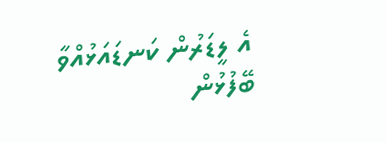އެ ލީޑަރުން ކަނޑައަޅުއްވާ ބޭފުޅުން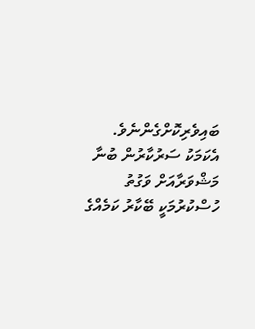ބައިވެރިކޮށްގެންނެވެ. އެކަމަކު ސަރުކާރުން ބުނާ މަޝްވަރާއަށް ވަގުތު ހުސްކުރުމަކީ ބޭކާރު ކަމެއްގެ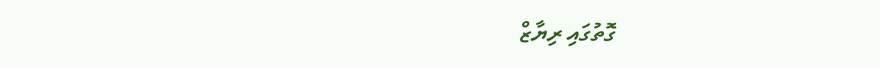ގޮތުގައި ރިޔާޒް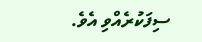ސިފަކުރެއްވި އެވެ.